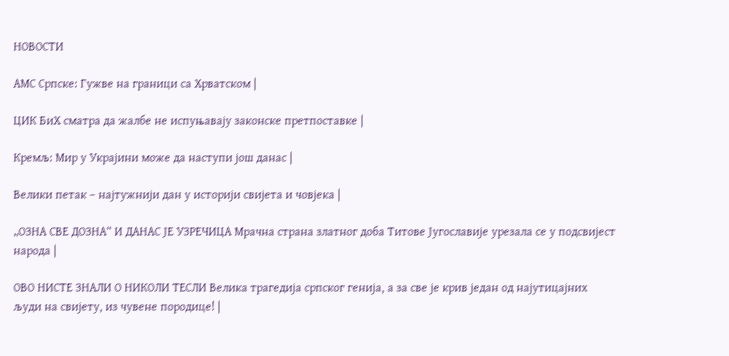НОВОСТИ

АМС Српске: Гужве на граници са Хрватском |

ЦИК БиХ сматра да жалбе не испуњавају законске претпоставке |

Кремљ: Мир у Украјини може да наступи још данас |

Велики петак – најтужнији дан у историји свијета и човјека |

„ОЗНА СВЕ ДОЗНА“ И ДАНАС ЈЕ УЗРЕЧИЦА Мрачна страна златног доба Титове Југославије урезала се у подсвијест народа |

ОВО НИСТЕ ЗНАЛИ О НИКОЛИ ТЕСЛИ Велика трагедија српског генија, а за све је крив један од најутицајних људи на свијету, из чувене породице! |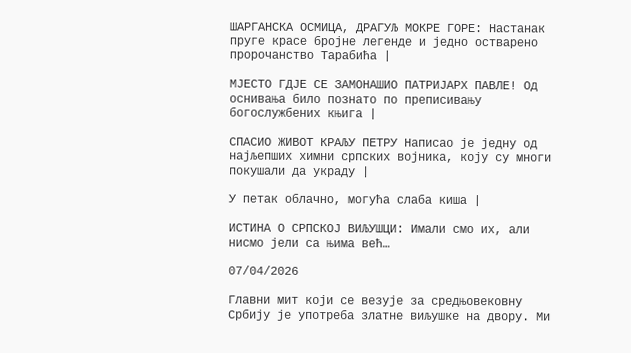ШАРГАНСКА ОСМИЦА, ДРАГУЉ МОКРЕ ГОРЕ: Настанак пруге красе бројне легенде и једно остварено пророчанство Тарабића |

МЈЕСТО ГДЈЕ СЕ ЗАМОНАШИО ПАТРИЈАРХ ПАВЛЕ! Од оснивања било познато по преписивању богослужбених књига |

СПАСИО ЖИВОТ КРАЉУ ПЕТРУ Написао је једну од најљепших химни српских војника, коју су многи покушали да украду |

У петак облачно, могућа слаба киша |

ИСТИНА О СРПСКОЈ ВИЉУШЦИ: Имали смо их, али нисмо јели са њима већ…

07/04/2026

Главни мит који се везује за средњовековну Србију је употреба златне виљушке на двору. Ми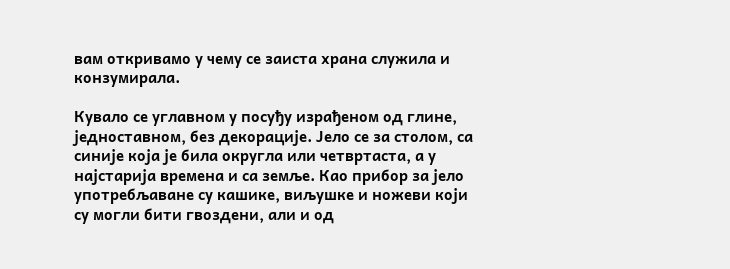вам откривамо у чему се заиста храна служила и конзумирала.

Кувало се углавном у посуђу израђеном од глине, једноставном, без декорације. Јело се за столом, са синије која је била округла или четвртаста, а у најстарија времена и са земље. Као прибор за јело употребљаване су кашике, виљушке и ножеви који су могли бити гвоздени, али и од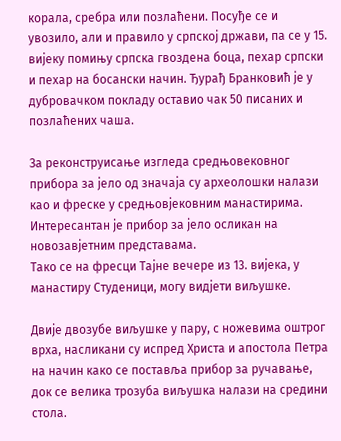корала, сребра или позлаћени. Посуђе се и увозило, али и правило у српској држави, па се у 15. вијеку помињу српска гвоздена боца, пехар српски и пехар на босански начин. Ђурађ Бранковић је у дубровачком покладу оставио чак 50 писаних и позлаћених чаша.

За реконструисање изгледа средњовековног прибора за јело од значаја су археолошки налази као и фреске у средњовјековним манастирима. Интересантан је прибор за јело осликан на новозавјетним представама.
Тако се на фресци Тајне вечере из 13. вијека, у манастиру Студеници, могу видјети виљушке.

Двије двозубе виљушке у пару, с ножевима оштрог врха, насликани су испред Христа и апостола Петра на начин како се поставља прибор за ручавање, док се велика трозуба виљушка налази на средини стола.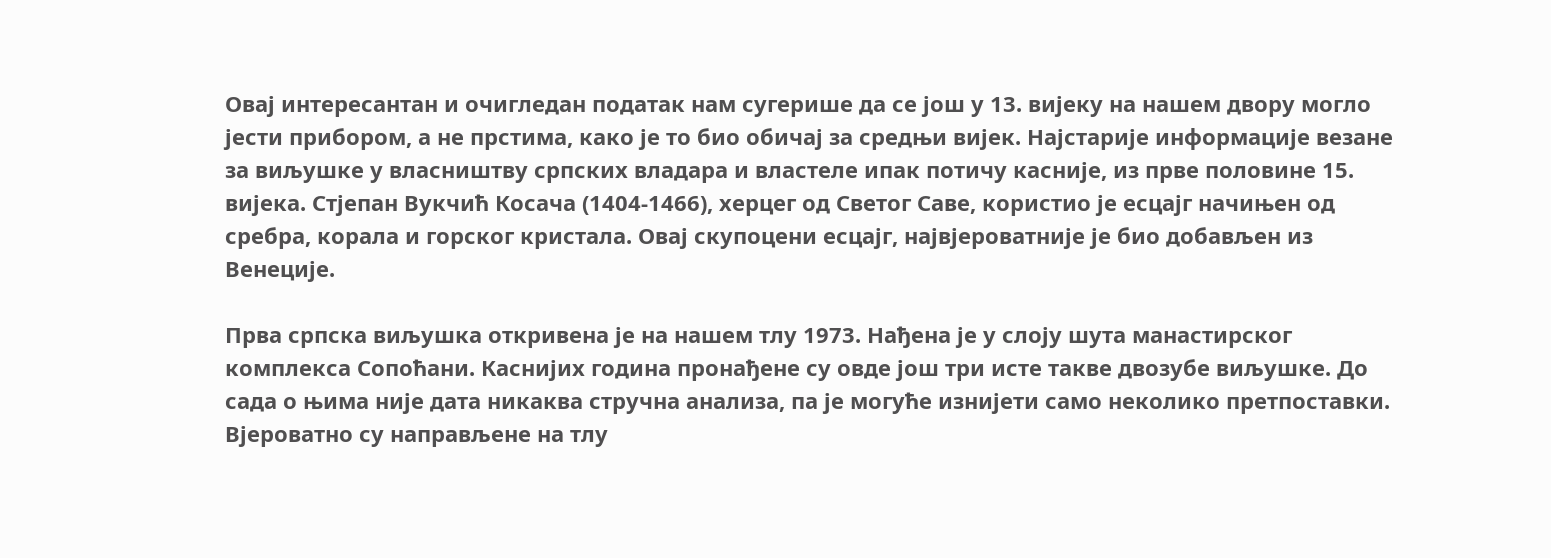Овај интересантан и очигледан податак нам сугерише да се још у 13. вијеку на нашем двору могло јести прибором, а не прстима, како је то био обичај за средњи вијек. Најстарије информације везане за виљушке у власништву српских владара и властеле ипак потичу касније, из прве половине 15. вијека. Стјепан Вукчић Косача (1404-1466), херцег од Светог Саве, користио је есцајг начињен од сребра, корала и горског кристала. Овај скупоцени есцајг, највјероватније је био добављен из Венеције.

Прва српска виљушка откривена је на нашем тлу 1973. Нађена је у слоју шута манастирског комплекса Сопоћани. Каснијих година пронађене су овде још три исте такве двозубе виљушке. До сада о њима није дата никаква стручна анализа, па је могуће изнијети само неколико претпоставки. Вјероватно су направљене на тлу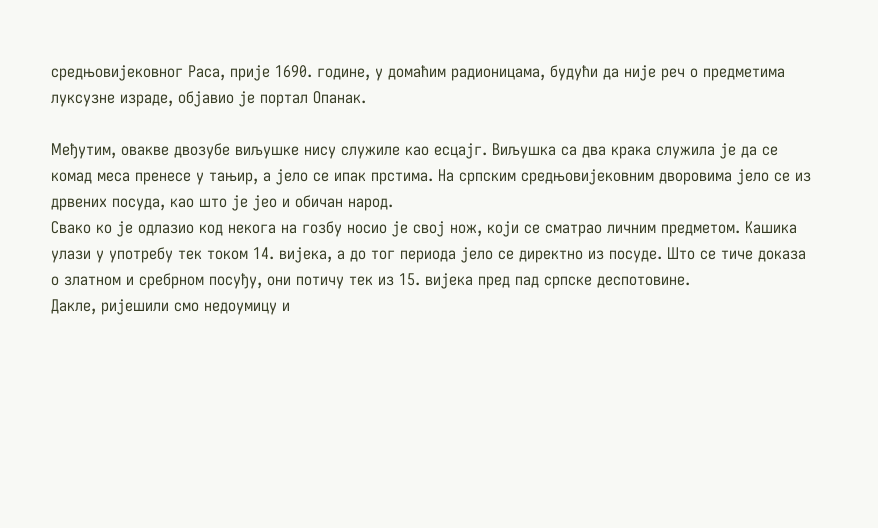средњовијековног Раса, прије 1690. године, у домаћим радионицама, будући да није реч о предметима луксузне израде, објавио је портал Опанак.

Међутим, овакве двозубе виљушке нису служиле као есцајг. Виљушка са два крака служила је да се комад меса пренесе у тањир, а јело се ипак прстима. На српским средњовијековним дворовима јело се из дрвених посуда, као што је јео и обичан народ.
Свако ко је одлазио код некога на гозбу носио је свој нож, који се сматрао личним предметом. Кашика улази у употребу тек током 14. вијека, а до тог периода јело се директно из посуде. Што се тиче доказа о златном и сребрном посуђу, они потичу тек из 15. вијека пред пад српске деспотовине.
Дакле, ријешили смо недоумицу и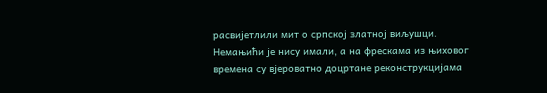расвијетлили мит о српској златној виљушци. Немањићи је нису имали, а на фрескама из њиховог времена су вјероватно доцртане реконструкцијама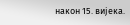након 15. вијека.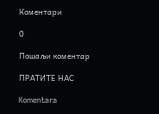Коментари

0

Пошаљи коментар

ПРАТИТЕ НАС

Komentara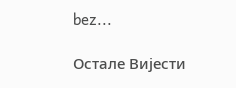bez...

Остале Вијести